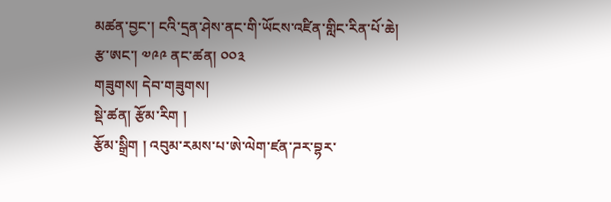མཚན་བྱང་། ངའི་དྲན་ཤེས་ནང་གི་ཡོངས་འཛིན་གླིང་རིན་པོ་ཆེ།
རྩ་ཨང་། ༧༩༩ ནང་ཚན། ༠༠༣
གཟུགས། དེབ་གཟུགས།
སྡེ་ཚན། རྩོམ་རིག །
རྩོམ་སྒྲིག ། འབུམ་རམས་པ་ཨེ་ལེག་ཛན་ཌར་བྷར་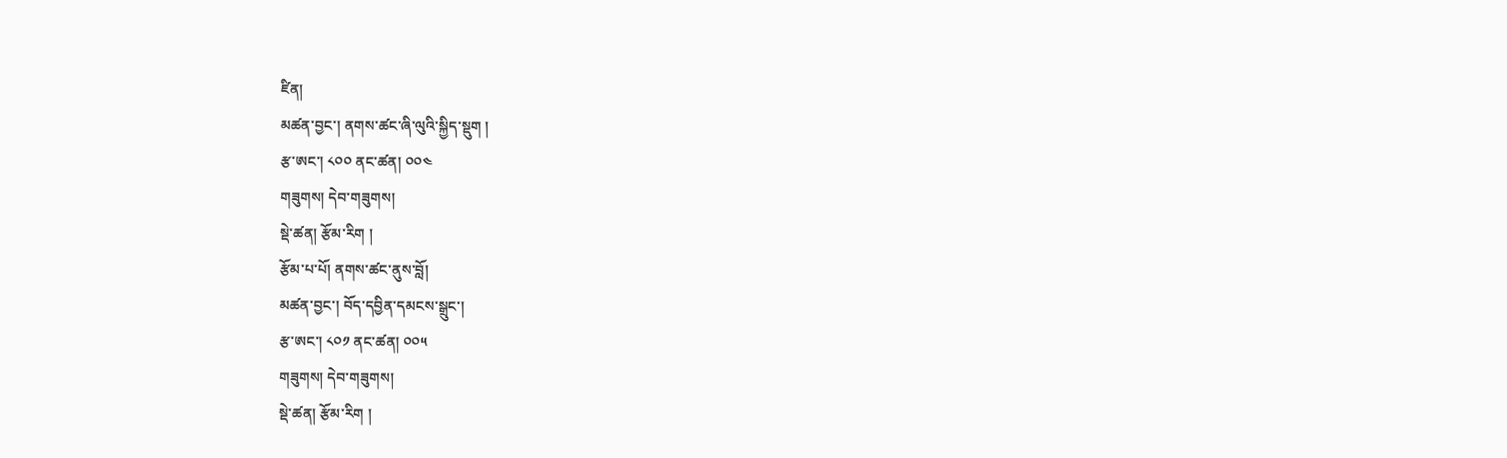ཛིན།
མཚན་བྱང་། ནགས་ཚང་ཞི་ལུའི་སྐྱིད་སྡུག །
རྩ་ཨང་། ༨༠༠ ནང་ཚན། ༠༠༤
གཟུགས། དེབ་གཟུགས།
སྡེ་ཚན། རྩོམ་རིག །
རྩོམ་པ་པོ། ནགས་ཚང་ནུས་བློ།
མཚན་བྱང་། བོད་དབྱིན་དམངས་སྒྲུང་།
རྩ་ཨང་། ༨༠༡ ནང་ཚན། ༠༠༥
གཟུགས། དེབ་གཟུགས།
སྡེ་ཚན། རྩོམ་རིག །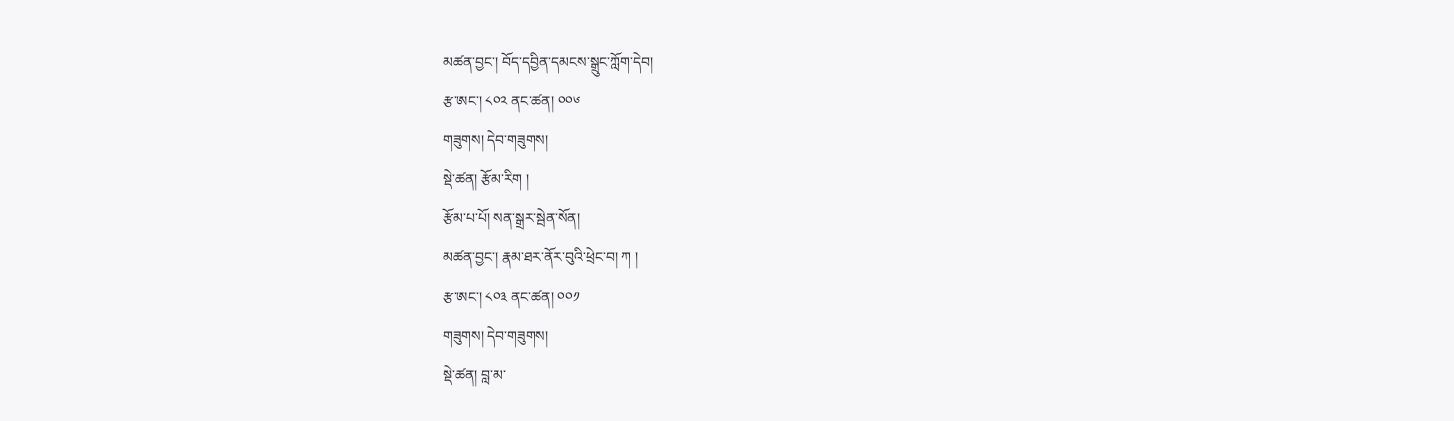མཚན་བྱང་། བོད་དབྱིན་དམངས་སྒྲུང་ཀློག་དེབ།
རྩ་ཨང་། ༨༠༢ ནང་ཚན། ༠༠༦
གཟུགས། དེབ་གཟུགས།
སྡེ་ཚན། རྩོམ་རིག །
རྩོམ་པ་པོ། སན་སྒྲར་སྦེན་སོན།
མཚན་བྱང་། རྣམ་ཐར་ནོར་བུའི་ཕྲེང་བ། ཀ །
རྩ་ཨང་། ༨༠༣ ནང་ཚན། ༠༠༡
གཟུགས། དེབ་གཟུགས།
སྡེ་ཚན། བླ་མ་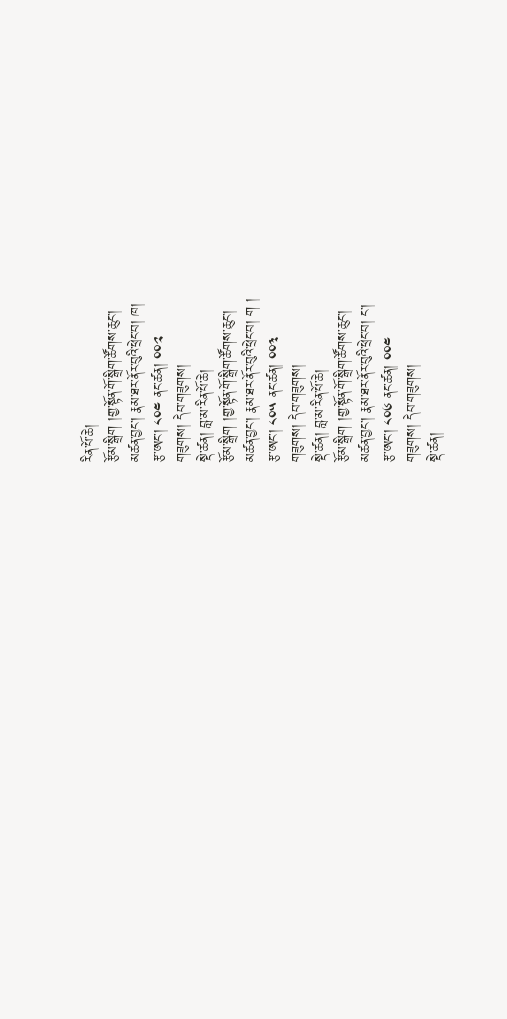རིན་པོ་ཆེ།
རྩོམ་སྒྲིག །གྱ་སྟོན་གོ་སྒྲིག་ཚོགས་ཆུང་།
མཚན་བྱང་། རྣམ་ཐར་ནོར་བུའི་ཕྲེང་བ། ཁ།
རྩ་ཨང་། ༨༠༤ ནང་ཚན། ༠༠༢
གཟུགས། དེབ་གཟུགས།
སྡེ་ཚན། བླ་མ་རིན་པོ་ཆེ།
རྩོམ་སྒྲིག །གྱ་སྟོན་གོ་སྒྲིག་ཚོགས་ཆུང་།
མཚན་བྱང་། རྣམ་ཐར་ནོར་བུའི་ཕྲེང་བ། ག །
རྩ་ཨང་། ༨༠༥ ནང་ཚན། ༠༠༣
གཟུགས། དེབ་གཟུགས།
སྡེ་ཚན། བླ་མ་རིན་པོ་ཆེ།
རྩོམ་སྒྲིག །གྱ་སྟོན་གོ་སྒྲིག་ཚོགས་ཆུང་།
མཚན་བྱང་། རྣམ་ཐར་ནོར་བུའི་ཕྲེང་བ། ང་།
རྩ་ཨང་། ༨༠༦ ནང་ཚན། ༠༠༤
གཟུགས། དེབ་གཟུགས།
སྡེ་ཚན།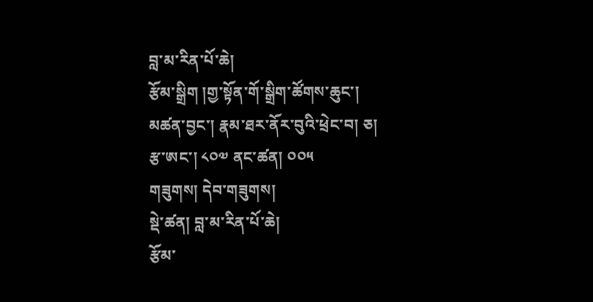བླ་མ་རིན་པོ་ཆེ།
རྩོམ་སྒྲིག །གྱ་སྟོན་གོ་སྒྲིག་ཚོགས་ཆུང་།
མཚན་བྱང་། རྣམ་ཐར་ནོར་བུའི་ཕྲེང་བ། ཅ།
རྩ་ཨང་། ༨༠༧ ནང་ཚན། ༠༠༥
གཟུགས། དེབ་གཟུགས།
སྡེ་ཚན། བླ་མ་རིན་པོ་ཆེ།
རྩོམ་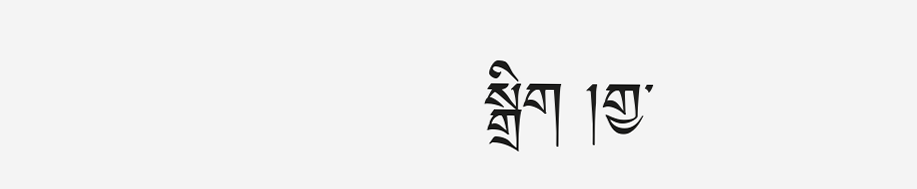སྒྲིག །གྱ་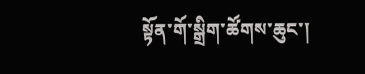སྟོན་གོ་སྒྲིག་ཚོགས་ཆུང་།